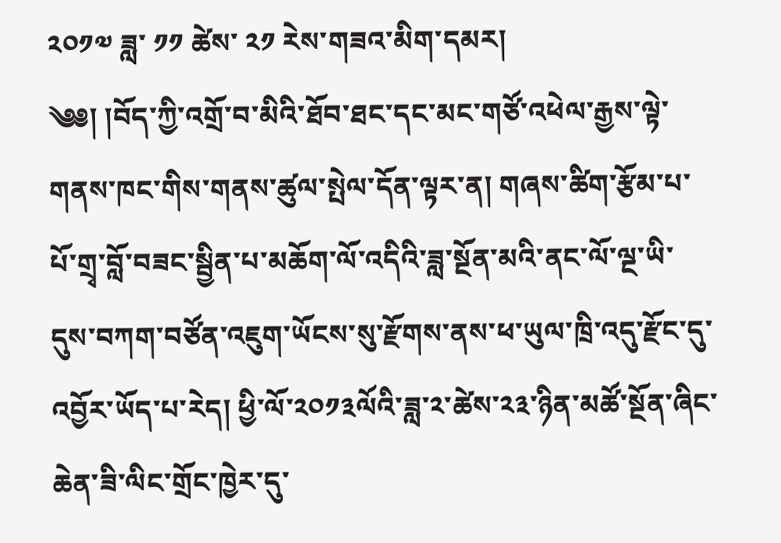༢༠༡༧ ཟླ་ ༡༡ ཚེས་ ༢༡ རེས་གཟའ་མིག་དམར།
༄༅། །བོད་ཀྱི་འགྲོ་བ་མིའི་ཐོབ་ཐང་དང་མང་གཙོ་འཕེལ་རྒྱས་ལྟེ་གནས་ཁང་གིས་གནས་ཚུལ་སྤེལ་དོན་ལྟར་ན། གཞས་ཚིག་རྩོམ་པ་པོ་གྲྭ་བློ་བཟང་སྦྱིན་པ་མཆོག་ལོ་འདིའི་ཟླ་སྔོན་མའི་ནང་ལོ་ལྔ་ཡི་དུས་བཀག་བཙོན་འཇུག་ཡོངས་སུ་རྫོགས་ནས་ཕ་ཡུལ་ཁྲི་འདུ་རྫོང་དུ་འབྱོར་ཡོད་པ་རེད། ཕྱི་ལོ་༢༠༡༣ལོའི་ཟླ་༢་ཚེས་༢༣་ཉིན་མཚོ་སྔོན་ཞིང་ཆེན་ཟི་ལིང་གྲོང་ཁྱེར་དུ་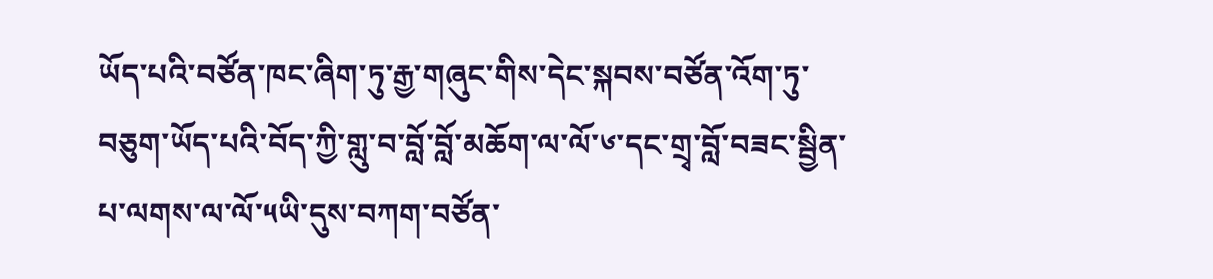ཡོད་པའི་བཙོན་ཁང་ཞིག་ཏུ་རྒྱ་གཞུང་གིས་དེང་སྐབས་བཙོན་འོག་ཏུ་བཅུག་ཡོད་པའི་བོད་ཀྱི་གླུ་བ་བློ་བློ་མཆོག་ལ་ལོ་༦་དང་གྲྭ་བློ་བཟང་སྦྱིན་པ་ལགས་ལ་ལོ་༥ཡི་དུས་བཀག་བཙོན་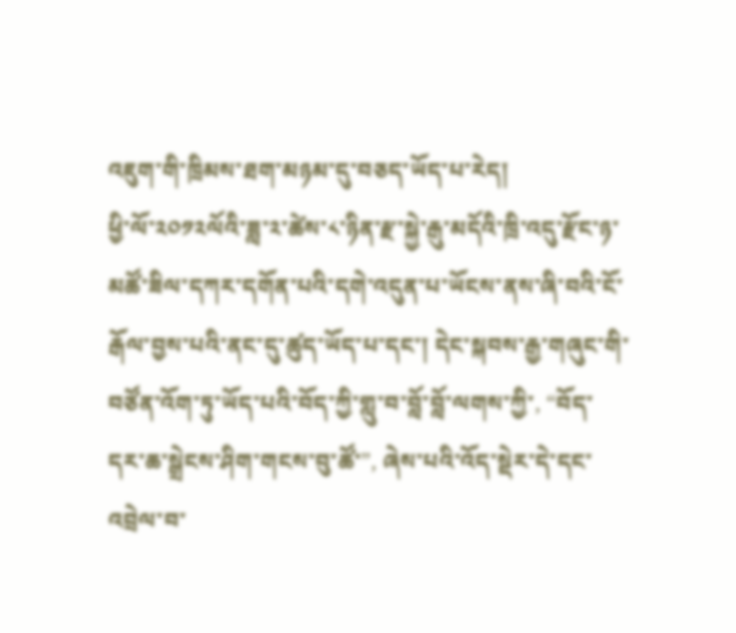འཇུག་གི་ཁྲིམས་ཐག་མཉམ་དུ་བཅད་ཡོད་པ་རེད།
ཕྱི་ལོ་༢༠༡༢ལོའི་ཟླ་༢་ཚེས་༨་ཉིན་རྫ་སྐྱེ་རྒུ་མདོའི་ཁྲི་འདུ་རྫོང་ཉ་མཚོ་ཟིལ་དཀར་དགོན་པའི་དགེ་འདུན་པ་ཡོངས་ནས་ཞི་བའི་ངོ་རྒོལ་བྱས་པའི་ནང་དུ་ཚུད་ཡོད་པ་དང་། དེང་སྐབས་རྒྱ་གཞུང་གི་བཙོན་འོག་ཏུ་ཡོད་པའི་བོད་ཀྱི་གླུ་བ་བློ་བློ་ལགས་ཀྱི་, “བོད་དར་ཆ་སྒྲེངས་ཤིག་གངས་བུ་ཚོ་”, ཞེས་པའི་འོད་སྡེར་དེ་དང་འབྲེལ་བ་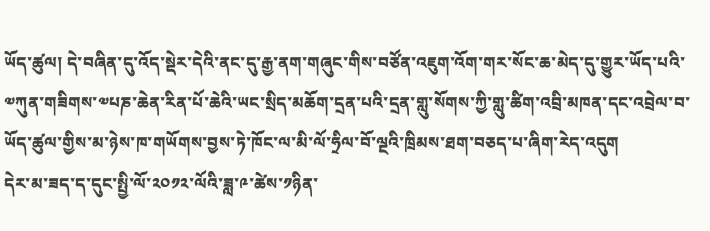ཡོད་ཚུལ། དེ་བཞིན་དུ་འོད་སྡེར་དེའི་ནང་དུ་རྒྱ་ནག་གཞུང་གིས་བཙོན་འཇུག་འོག་གར་སོང་ཆ་མེད་དུ་གྱུར་ཡོད་པའི་༧ཀུན་གཟིགས་༧པཎ་ཆེན་རིན་པོ་ཆེའི་ཡང་སྲིད་མཆོག་དྲན་པའི་དྲན་གླུ་སོགས་ཀྱི་གླུ་ཚིག་འབྲི་མཁན་དང་འབྲེལ་བ་ཡོད་ཚུལ་གྱིས་མ་ཉེས་ཁ་གཡོགས་བྱས་ཏེ་ཁོང་ལ་མི་ལོ་ཧྲིལ་བོ་ལྔའི་ཁྲིམས་ཐག་བཅད་པ་ཞིག་རེད་འདུག
དེར་མ་ཟད་ད་དུང་སྤྱི་ལོ་༢༠༡༢་ལོའི་ཟླ་༩་ཚེས་༡ཉིན་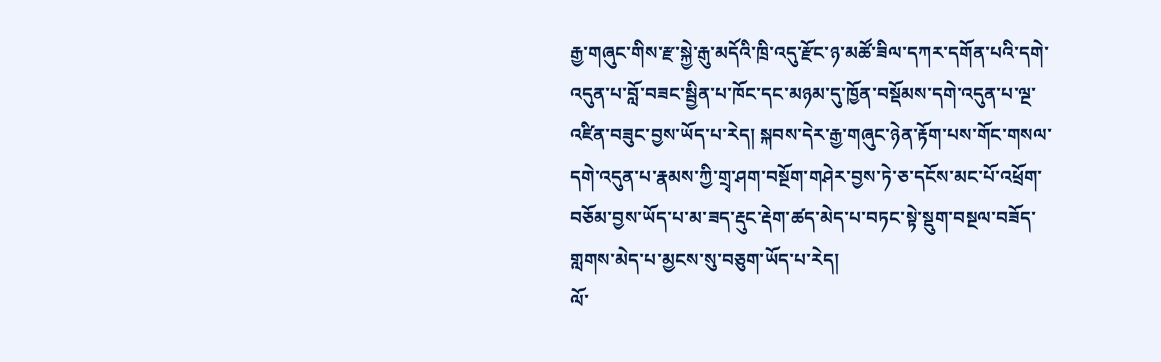རྒྱ་གཞུང་གིས་རྫ་སྐྱེ་རྒུ་མདོའི་ཁྲི་འདུ་རྫོང་ཉ་མཚོ་ཟིལ་དཀར་དགོན་པའི་དགེ་འདུན་པ་བློ་བཟང་སྦྱིན་པ་ཁོང་དང་མཉམ་དུ་ཁྱོན་བསྡོམས་དགེ་འདུན་པ་ལྔ་འཛིན་བཟུང་བྱས་ཡོད་པ་རེད། སྐབས་དེར་རྒྱ་གཞུང་ཉེན་རྟོག་པས་གོང་གསལ་དགེ་འདུན་པ་རྣམས་ཀྱི་གྲྭ་ཤག་བསྔོག་གཤེར་བྱས་ཏེ་ཅ་དངོས་མང་པོ་འཕྲོག་བཅོམ་བྱས་ཡོད་པ་མ་ཟད་རྡུང་རྡེག་ཚད་མེད་པ་བཏང་སྟེ་སྡུག་བསྔལ་བཟོད་གླགས་མེད་པ་མྱངས་སུ་བཅུག་ཡོད་པ་རེད།
ལོ་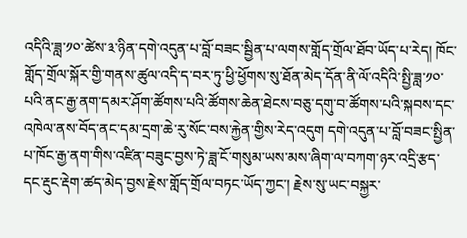འདིའི་ཟླ་༡༠་ཚེས་༣་ཉིན་དགེ་འདུན་པ་བློ་བཟང་སྦྱིན་པ་ལགས་གློད་གྲོལ་ཐོབ་ཡོད་པ་རེད། ཁོང་གློད་གྲོལ་སྐོར་གྱི་གནས་ཚུལ་འདི་ད་བར་ཏུ་ཕྱི་ཕྱོགས་སུ་ཐོན་མེད་དོན་ནི་ལོ་འདིའི་སྤྱི་ཟླ་༡༠་པའི་ནང་རྒྱ་ནག་དམར་ཤོག་ཚོགས་པའི་ཚོགས་ཆེན་ཐེངས་བཅུ་དགུ་བ་ཚོགས་པའི་སྐབས་དང་འཁེལ་ནས་བོད་ནང་དམ་དྲག་ཆེ་རུ་སོང་བས་རྐྱེན་གྱིས་རེད་འདུག དགེ་འདུན་པ་བློ་བཟང་སྤྱིན་པ་ཁོང་རྒྱ་ནག་གིས་འཛིན་བཟུང་བྱས་ཏེ་ཟླ་ངོ་གསུམ་ཡས་མས་ཞིག་ལ་བཀག་ཉར་འདྲི་རྩད་དང་རྡུང་རྡེག་ཚད་མེད་བྱས་རྗེས་གློད་གྲོལ་བཏང་ཡོད་ཀྱང་། རྗེས་སུ་ཡང་བསྐྱར་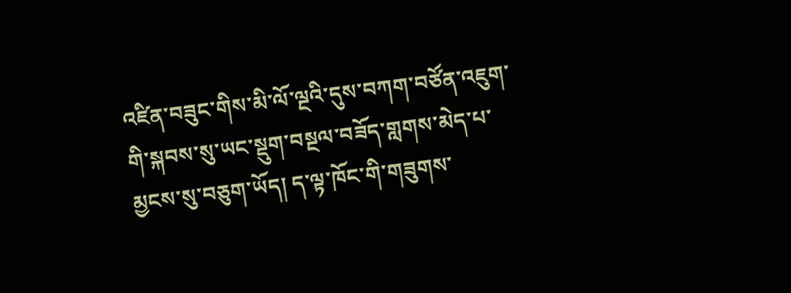འཛིན་བཟུང་གིས་མི་ལོ་ལྔའི་དུས་བཀག་བཙོན་འཇུག་གི་སྐབས་སུ་ཡང་སྡུག་བསྔལ་བཟོད་གླགས་མེད་པ་མྱངས་སུ་བཅུག་ཡོད། ད་ལྟ་ཁོང་གི་གཟུགས་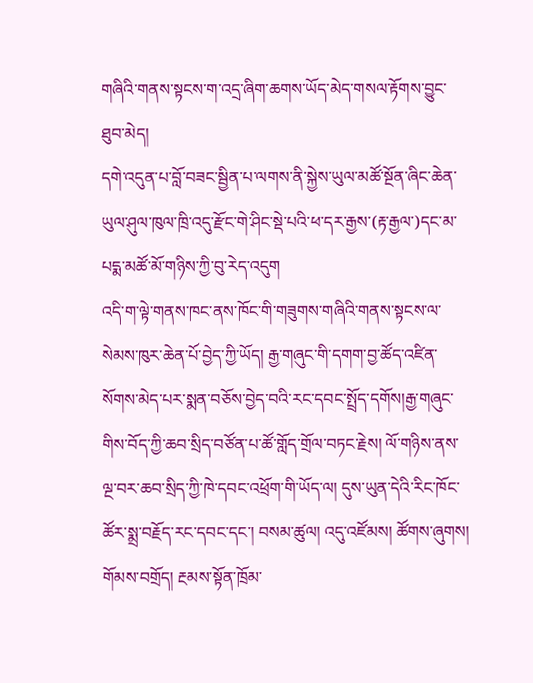གཞིའི་གནས་སྟངས་ག་འདྲ་ཞིག་ཆགས་ཡོད་མེད་གསལ་རྟོགས་བྱུང་ཐུབ་མེད།
དགེ་འདུན་པ་བློ་བཟང་སྦྱིན་པ་ལགས་ནི་སྐྱེས་ཡུལ་མཚོ་སྔོན་ཞིང་ཆེན་ཡུལ་ཤུལ་ཁུལ་ཁྲི་འདུ་རྫོང་གེ་ཤིང་སྡེ་པའི་ཕ་དར་རྒྱས་(རྟ་རྒྱལ་)དང་མ་པདྨ་མཚོ་མོ་གཉིས་ཀྱི་བུ་རེད་འདུག
འདི་ག་ལྟེ་གནས་ཁང་ནས་ཁོང་གི་གཟུགས་གཞིའི་གནས་སྟངས་ལ་སེམས་ཁུར་ཆེན་པོ་བྱེད་ཀྱི་ཡོད། རྒྱ་གཞུང་གི་དགག་བྱ་ཚོད་འཛིན་སོགས་མེད་པར་སྨན་བཅོས་བྱེད་བའི་རང་དབང་སྤྲོད་དགོས།རྒྱ་གཞུང་གིས་བོད་ཀྱི་ཆབ་སྲིད་བཙོན་པ་ཚོ་གློད་གྲོལ་བཏང་རྗེས། ལོ་གཉིས་ནས་ལྔ་བར་ཆབ་སྲིད་ཀྱི་ཁེ་དབང་འཕྲོག་གི་ཡོད་ལ། དུས་ཡུན་དེའི་རིང་ཁོང་ཚོར་སྨྲ་བརྗོད་རང་དབང་དང་། བསམ་ཚུལ། འདུ་འཛོམས། ཚོགས་ཞུགས། གོམས་བགྲོད། རྔམས་སྟོན་ཁྲོམ་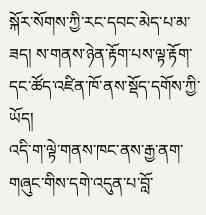སྐོར་སོགས་ཀྱི་རང་དབང་མེད་པ་མ་ཟད། ས་གནས་ཉེན་རྟོག་པས་ལྟ་རྟོག་དང་ཚོད་འཛིན་ཁོ་ནས་སྡོད་དགོས་ཀྱི་ཡོད།
འདི་ག་ལྟེ་གནས་ཁང་ནས་རྒྱ་ནག་གཞུང་གིས་དགེ་འདུན་པ་བློ་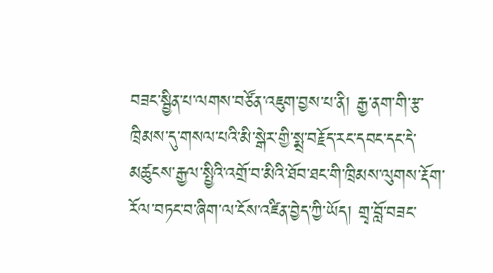བཟང་སྦྱིན་པ་ལགས་བཙོན་འཇུག་བྱས་པ་ནི། རྒྱ་ནག་གི་རྩ་ཁྲིམས་དུ་གསལ་པའི་མི་སྒེར་གྱི་སྨྲ་བརྗོད་རང་དབང་དང་དེ་མཚུངས་རྒྱལ་སྤྱིའི་འགྲོ་བ་མིའི་ཐོབ་ཐང་གི་ཁྲིམས་ལུགས་རྡོག་རོལ་བཏང་བ་ཞིག་ལ་ངོས་འཛིན་བྱེད་ཀྱི་ཡོད། གྲྭ་བློ་བཟང་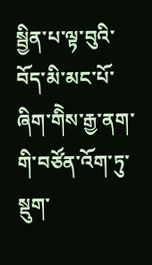སྦྱིན་པ་ལྟ་བུའི་བོད་མི་མང་པོ་ཞིག་གིེས་རྒྱ་ནག་གི་བཙོན་འོག་ཏུ་སྡུག་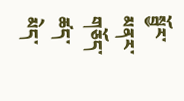སྦྱོར་མནར་གཅོད་ཚད་མེད་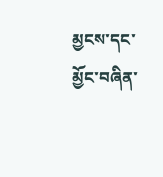མྱངས་དང་མྱོང་བཞིན་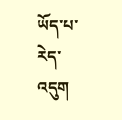ཡོད་པ་རེད་འདུག